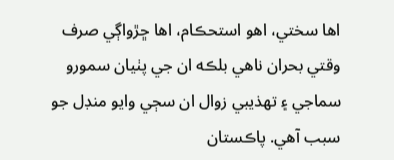اها سختي، اهو استحڪام، اها ڇڙواڳي صرف وقتي بحران ناهي بلڪه ان جي پٺيان سمورو سماجي ۽ تهذيبي زوال ان سڄي وايو منڊل جو سبب آهي. پاڪستان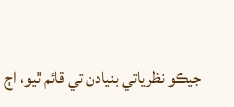جيڪو نظرياتي بنيادن تي قائم ٿيو، اڄ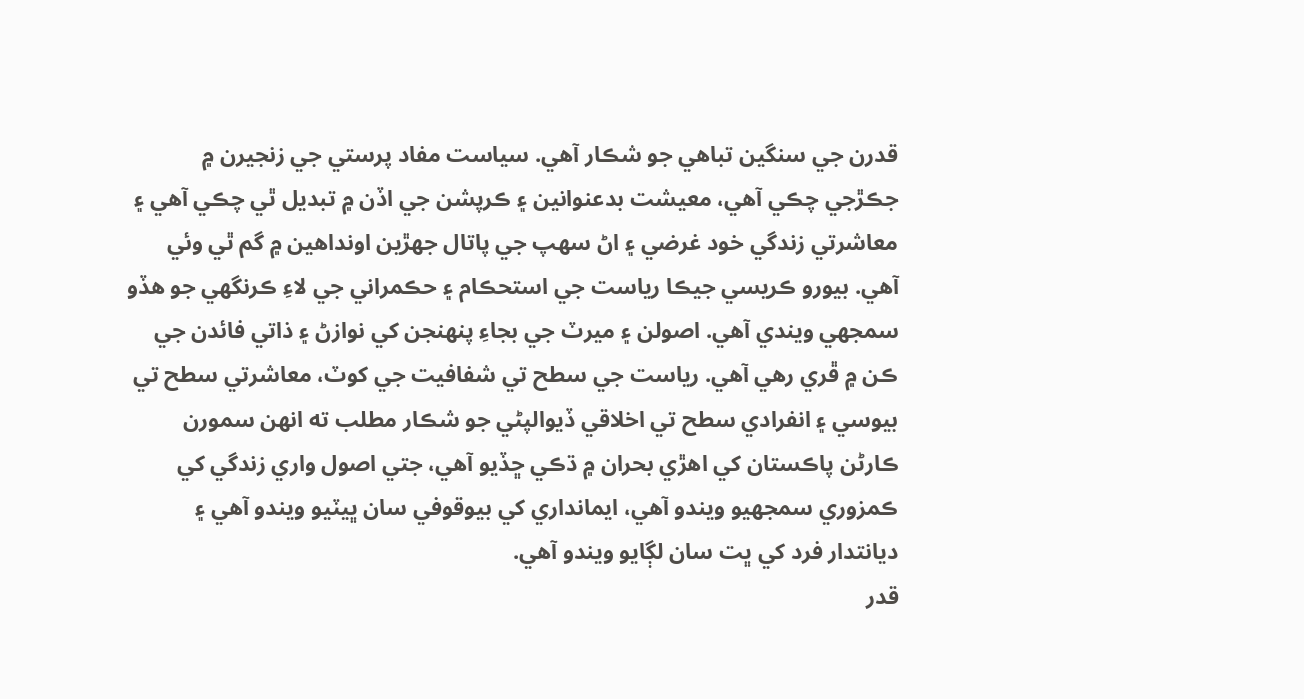قدرن جي سنگين تباهي جو شڪار آهي. سياست مفاد پرستي جي زنجيرن ۾ جڪڙجي چڪي آهي، معيشت بدعنوانين ۽ ڪرپشن جي اڏن ۾ تبديل ٿي چڪي آهي ۽ معاشرتي زندگي خود غرضي ۽ اڻ سهپ جي پاتال جهڙين اونداهين ۾ گم ٿي وئي آهي. بيورو ڪريسي جيڪا رياست جي استحڪام ۽ حڪمراني جي لاءِ ڪرنگهي جو هڏو سمجهي ويندي آهي. اصولن ۽ ميرٽ جي بجاءِ پنهنجن کي نوازڻ ۽ ذاتي فائدن جي ڪن ۾ ڦري رهي آهي. رياست جي سطح تي شفافيت جي کوٽ، معاشرتي سطح تي بيوسي ۽ انفرادي سطح تي اخلاقي ڏيوالپڻي جو شڪار مطلب ته انهن سمورن ڪارڻن پاڪستان کي اهڙي بحران ۾ ڌڪي ڇڏيو آهي، جتي اصول واري زندگي کي ڪمزوري سمجهيو ويندو آهي، ايمانداري کي بيوقوفي سان ڀيٽيو ويندو آهي ۽ ديانتدار فرد کي ڀت سان لڳايو ويندو آهي.
قدر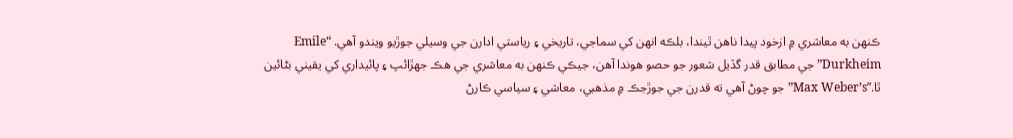ڪنهن به معاشري ۾ ازخود پيدا ناهن ٿيندا، بلڪه انهن کي سماجي، تاريخي ۽ رياستي ادارن جي وسيلي جوڙيو ويندو آهي. “Emile Durkheim” جي مطابق قدر گڏيل شعور جو حصو هوندا آهن، جيڪي ڪنهن به معاشري جي هڪ جهڙائپ ۽ پائيداري کي يقيني بڻائين ٿا.”Max Weber’s” جو چوڻ آهي ته قدرن جي جوڙجڪ ۾ مذهبي، معاشي ۽ سياسي ڪارڻ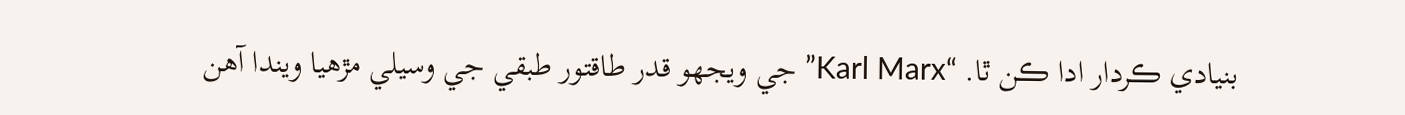بنيادي ڪردار ادا ڪن ٿا. “Karl Marx” جي ويجهو قدر طاقتور طبقي جي وسيلي مڙهيا ويندا آهن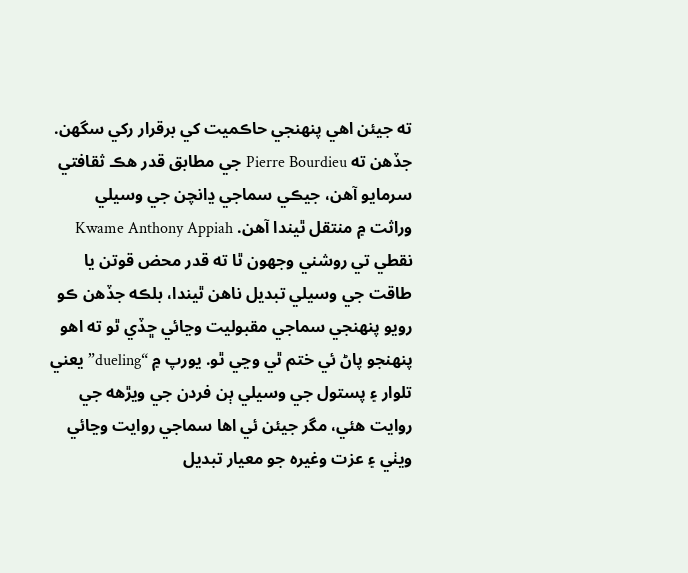ته جيئن اهي پنهنجي حاڪميت کي برقرار رکي سگهن. جڏهن ته Pierre Bourdieu جي مطابق قدر هڪ ثقافتي سرمايو آهن، جيڪي سماجي ڍانچن جي وسيلي وراثت ۾ منتقل ٿيندا آهن. Kwame Anthony Appiah نقطي تي روشني وجهون ٿا ته قدر محض قوتن يا طاقت جي وسيلي تبديل ناهن ٿيندا، بلڪه جڏهن ڪو رويو پنهنجي سماجي مقبوليت وڃائي ڇڏي ٿو ته اهو پنهنجو پاڻ ئي ختم ٿي وڃي ٿو. يورپ ۾ “dueling” يعني تلوار ۽ پستول جي وسيلي ٻن فردن جي ويڙهه جي روايت هئي، مگر جيئن ئي اها سماجي روايت وڃائي ويٺي ۽ عزت وغيره جو معيار تبديل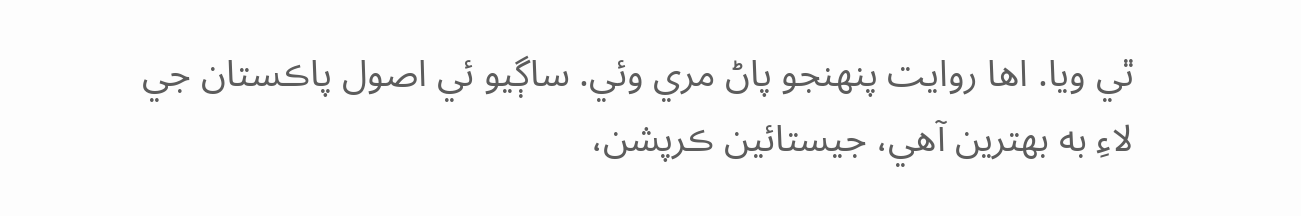ٿي ويا. اها روايت پنهنجو پاڻ مري وئي. ساڳيو ئي اصول پاڪستان جي لاءِ به بهترين آهي، جيستائين ڪرپشن،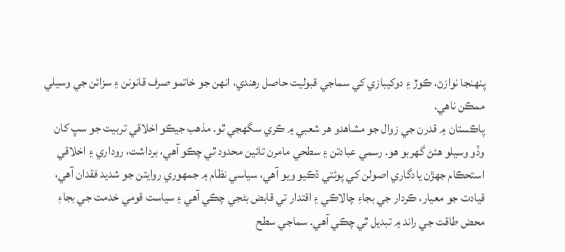پنهنجا نوازڻ، ڪوڙ ۽ دوکيبازي کي سماجي قبوليت حاصل رهندي، انهن جو خاتمو صرف قانونن ۽ سزائن جي وسيلي ممڪن ناهي.
پاڪستان ۾ قدرن جي زوال جو مشاهدو هر شعبي ۾ ڪري سگهجي ٿو. مذهب جيڪو اخلاقي تربيت جو سڀ کان وڏو وسيلو هئڻ گهربو هو. رسمي عبادتن ۽ سطحي مامرن تائين محدود ٿي چڪو آهي، برداشت، روداري ۽ اخلاقي استحڪام جهڙن يادگاري اصولن کي پوئتي ڌڪيو ويو آهي، سياسي نظام ۾ جمهوري روايتن جو شديد فقدان آهي، قيادت جو معيار، ڪردار جي بجاءِ چالاڪي ۽ اقتدار تي قابض بڻجي چڪي آهي ۽ سياست قومي خدمت جي بجاءِ محض طاقت جي راند ۾ تبديل ٿي چڪي آهي. سماجي سطح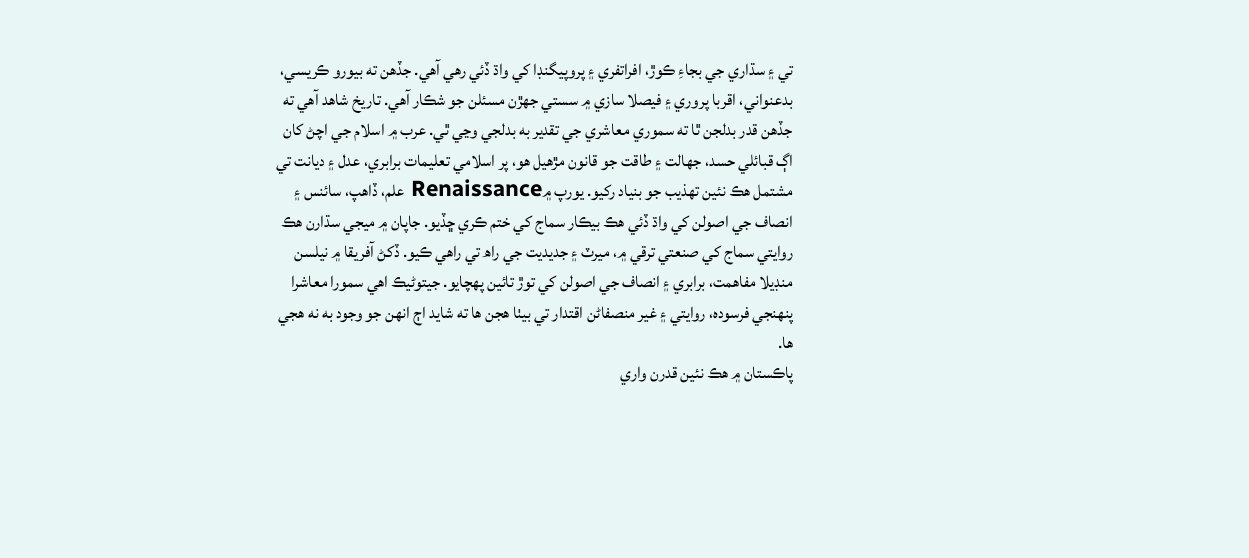تي ۽ سڌاري جي بجاءِ ڪوڙ، افراتفري ۽ پروپيگنڊا کي واڌ ڏئي رهي آهي. جڏهن ته بيورو ڪريسي، بدعنواني، اقربا پروري ۽ فيصلا سازي ۾ سستي جهڙن مسئلن جو شڪار آهي. تاريخ شاهد آهي ته جڏهن قدر بدلجن ٿا ته سموري معاشري جي تقدير به بدلجي وڃي ٿي. عرب ۾ اسلام جي اچڻ کان اڳ قبائلي حسد، جهالت ۽ طاقت جو قانون مڙهيل هو، پر اسلامي تعليمات برابري، عدل ۽ ديانت تي مشتمل هڪ نئين تهذيب جو بنياد رکيو. يورپ ۾Renaissance علم، ڏاهپ، سائنس ۽ انصاف جي اصولن کي واڌ ڏئي هڪ بيڪار سماج کي ختم ڪري ڇڏيو. جاپان ۾ ميجي سڌارن هڪ روايتي سماج کي صنعتي ترقي ۾، ميرٽ ۽ جديديت جي راھ تي راهي ڪيو. ڏکڻ آفريقا ۾ نيلسن منڊيلا مفاهمت، برابري ۽ انصاف جي اصولن کي توڙ تائين پهچايو. جيتوڻيڪ اهي سمورا معاشرا پنهنجي فرسوده، روايتي ۽ غير منصفاڻن اقتدار تي بيٺا هجن ها ته شايد اڄ انهن جو وجود به نه هجي ها.
پاڪستان ۾ هڪ نئين قدرن واري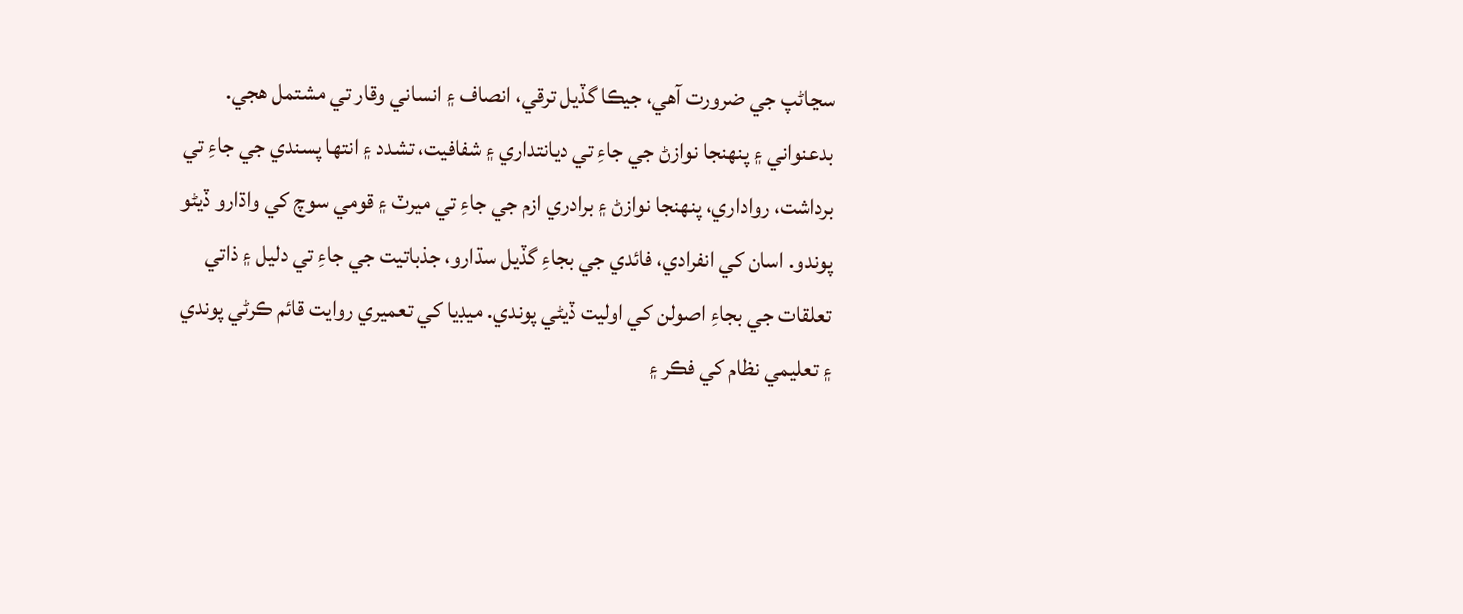سڃاڻپ جي ضرورت آهي، جيڪا گڏيل ترقي، انصاف ۽ انساني وقار تي مشتمل هجي. بدعنواني ۽ پنهنجا نوازڻ جي جاءِ تي ديانتداري ۽ شفافيت، تشدد ۽ انتها پسندي جي جاءِ تي برداشت، رواداري، پنهنجا نوازڻ ۽ برادري ازم جي جاءِ تي ميرٽ ۽ قومي سوچ کي واڌارو ڏيڻو پوندو. اسان کي انفرادي، فائدي جي بجاءِ گڏيل سڌارو، جذباتيت جي جاءِ تي دليل ۽ ذاتي تعلقات جي بجاءِ اصولن کي اوليت ڏيڻي پوندي. ميڊيا کي تعميري روايت قائم ڪرڻي پوندي ۽ تعليمي نظام کي فڪر ۽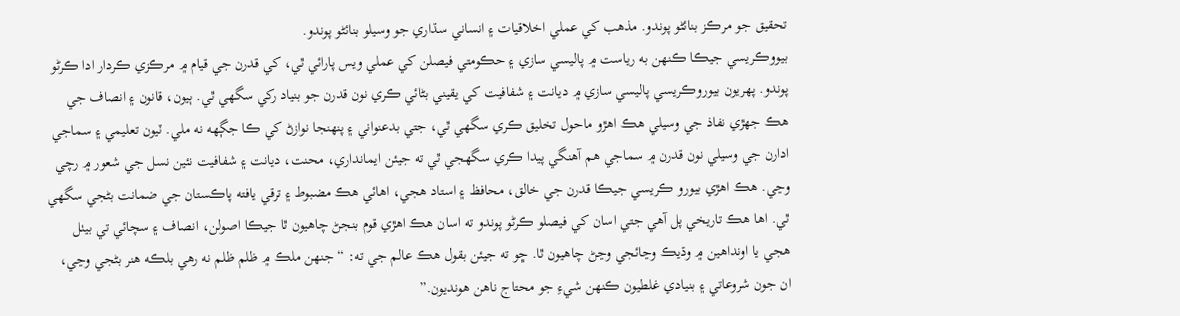تحقيق جو مرڪز بنائڻو پوندو. مذهب کي عملي اخلاقيات ۽ انساني سڌاري جو وسيلو بنائڻو پوندو.
بيووڪريسي جيڪا ڪنهن به رياست ۾ پاليسي سازي ۽ حڪومتي فيصلن کي عملي ويس پارائي ٿي، کي قدرن جي قيام ۾ مرڪزي ڪردار ادا ڪرڻو پوندو. پهريون بيوروڪريسي پاليسي سازي ۾ ديانت ۽ شفافيت کي يقيني بڻائي ڪري نون قدرن جو بنياد رکي سگهي ٿي. ٻيون، قانون ۽ انصاف جي هڪ جهڙي نفاذ جي وسيلي هڪ اهڙو ماحول تخليق ڪري سگهي ٿي، جتي بدعنواني ۽ پنهنجا نوازڻ کي ڪا جڳهه نه ملي. ٽيون تعليمي ۽ سماجي ادارن جي وسيلي نون قدرن ۾ سماجي هم آهنگي پيدا ڪري سگهجي ٿي ته جيئن ايمانداري، محنت، ديانت ۽ شفافيت نئين نسل جي شعور ۾ رچي وڃي. هڪ اهڙي بيورو ڪريسي جيڪا قدرن جي خالق، محافظ ۽ استاد هجي، اهائي هڪ مضبوط ۽ ترقي يافته پاڪستان جي ضمانت بڻجي سگهي ٿي. اها هڪ تاريخي پل آهي جتي اسان کي فيصلو ڪرڻو پوندو ته اسان هڪ اهڙي قوم بنجڻ چاهيون ٿا جيڪا اصولن، انصاف ۽ سچائي تي بيٺل هجي يا اونداهين ۾ وڌيڪ وڃائجي وڃڻ چاهيون ٿا. ڇو ته جيئن بقول هڪ عالم جي ته: “جنهن ملڪ ۾ ظلم ظلم نه رهي بلڪه ھنر بڻجي وڃي، ان جون شروعاتي ۽ بنيادي غلطيون ڪنهن شيءِ جو محتاج ناهن هونديون.”